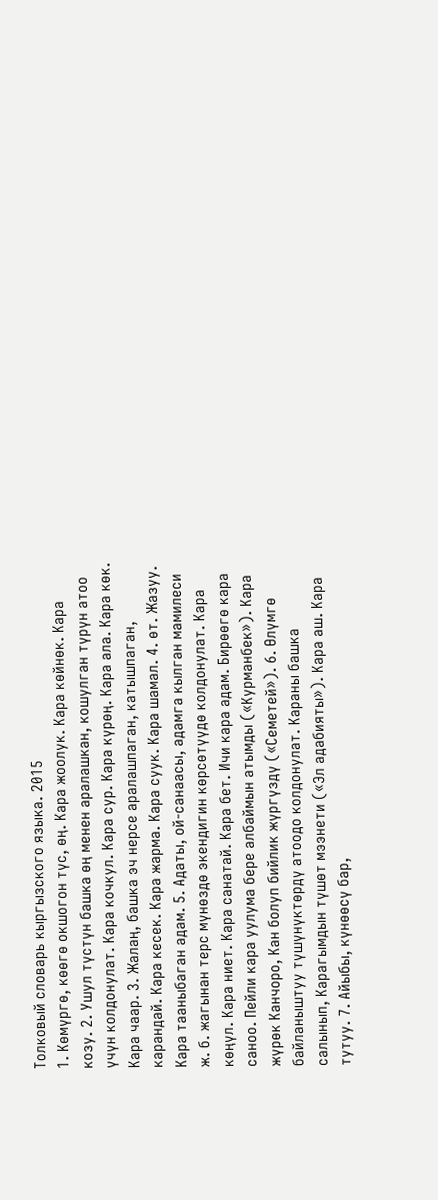Толковый словарь кыргызского языка. 2015
1. Көмүргө, көөгө окшогон түс, өң. Кара жоолук. Кара көйнөк. Кара козу. 2. Ушул түстүн башка өң менен аралашкан, кошулган түрүн атоо үчүн колдонулат. Кара кочкул. Кара сур. Кара күрөң. Кара ала. Кара көк. Кара чаар. 3. Жалаң, башка эч нерсе аралашпаган, катышпаган, карандай. Кара кесек. Кара жарма. Кара суук. Кара шамал. 4. өт. Жазуу. Кара тааныбаган адам. 5. Адаты, ой-санаасы, адамга кылган мамилеси ж. б. жагынан терс мүнөздө экендигин көрсөтүүдө колдонулат. Кара көңүл. Кара ниет. Кара санатай. Кара бет. Ичи кара адам. Бирөөгө кара саноо. Пейли кара уулума бере албаймын атымды («Курманбек»). Кара жүрөк Канчоро, Кан болуп бийлик жүргүздү («Семетей»). 6. Өлүмгө байланыштуу түшүнүктөрдү атоодо колдонулат. Караны башка салынып, Карагымдын түшөт мээнети («Эл адабияты»). Кара аш. Кара тутуу. 7. Айыбы, күнөөсү бар,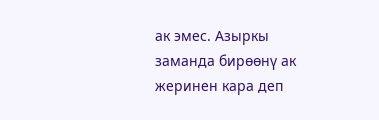ак эмес. Азыркы заманда бирөөнү ак жеринен кара деп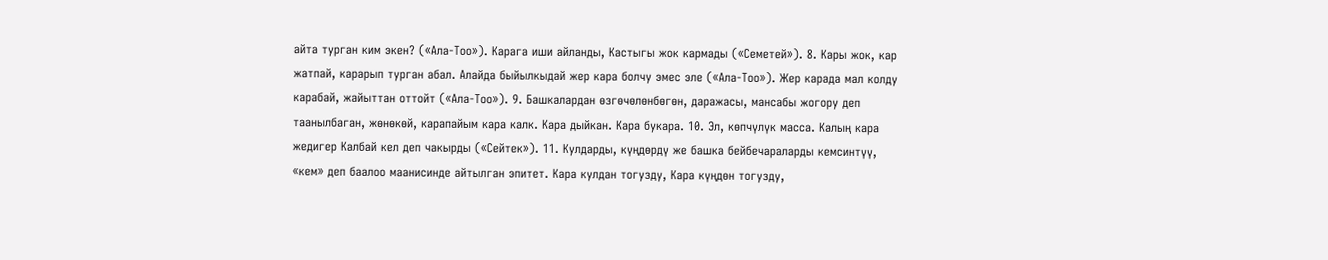айта турган ким экен? («Ала-Тоо»). Карага иши айланды, Кастыгы жок кармады («Семетей»). 8. Кары жок, кар жатпай, карарып турган абал. Алайда быйылкыдай жер кара болчу эмес эле («Ала-Тоо»). Жер карада мал колду карабай, жайыттан оттойт («Ала-Тоо»). 9. Башкалардан өзгөчөлөнбөгөн, даражасы, мансабы жогору деп таанылбаган, жөнөкөй, карапайым кара калк. Кара дыйкан. Кара букара. 10. Эл, көпчүлүк масса. Калың кара жедигер Калбай кел деп чакырды («Сейтек»). 11. Кулдарды, күңдөрдү же башка бейбечараларды кемсинтүү, «кем» деп баалоо маанисинде айтылган эпитет. Кара кулдан тогузду, Кара күңдөн тогузду,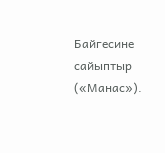Байгесине сайыптыр («Манас»).